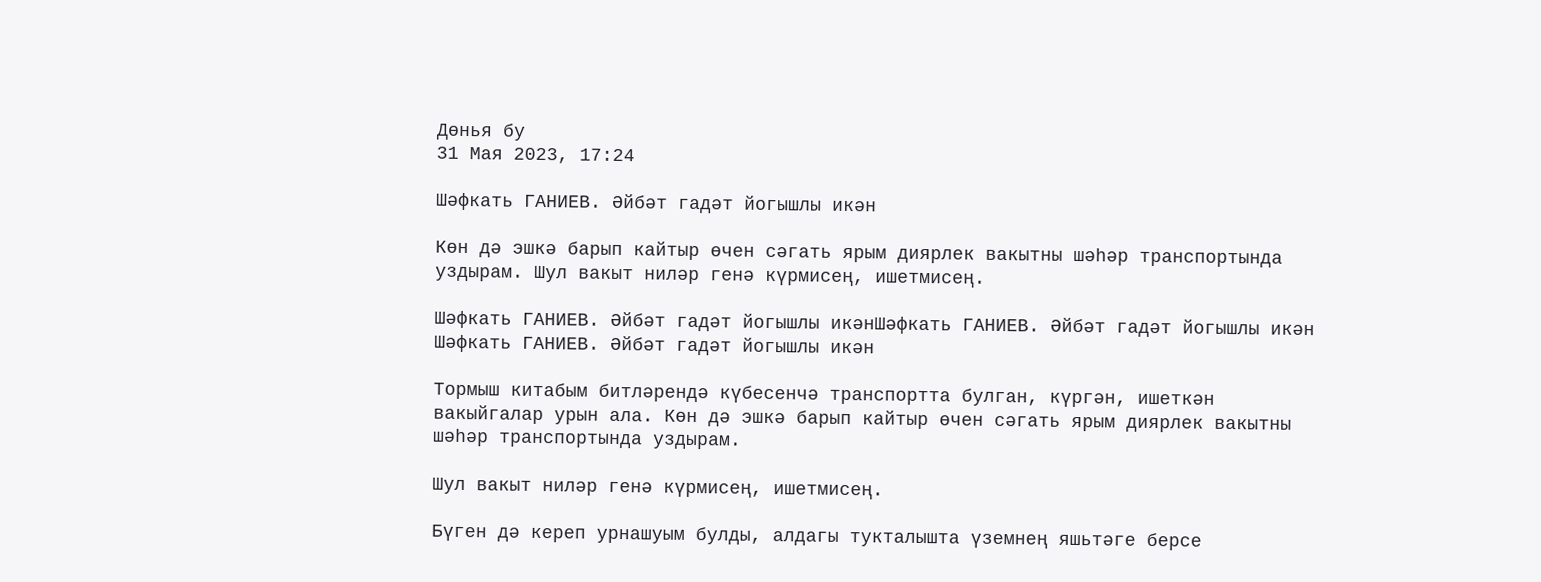Дөнья бу
31 Мая 2023, 17:24

Шәфкать ГАНИЕВ. Әйбәт гадәт йогышлы икән

Көн дә эшкә барып кайтыр өчен сәгать ярым диярлек вакытны шәһәр транспортында уздырам. Шул вакыт ниләр генә күрмисең, ишетмисең.

Шәфкать ГАНИЕВ. Әйбәт гадәт йогышлы икәнШәфкать ГАНИЕВ. Әйбәт гадәт йогышлы икән
Шәфкать ГАНИЕВ. Әйбәт гадәт йогышлы икән

Тормыш китабым битләрендә күбесенчә транспортта булган, күргән, ишеткән вакыйгалар урын ала. Көн дә эшкә барып кайтыр өчен сәгать ярым диярлек вакытны шәһәр транспортында уздырам.

Шул вакыт ниләр генә күрмисең, ишетмисең.

Бүген дә кереп урнашуым булды, алдагы тукталышта үземнең яшьтәге берсе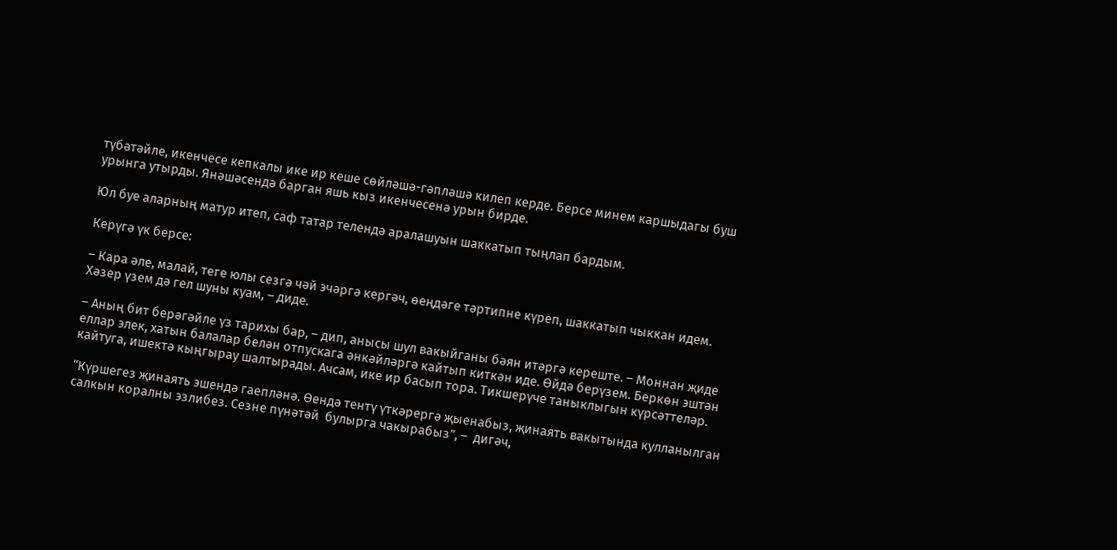түбәтәйле, икенчесе кепкалы ике ир кеше сөйләшә-гәпләшә килеп керде. Берсе минем каршыдагы буш урынга утырды. Янәшәсендә барган яшь кыз икенчесенә урын бирде.

Юл буе аларның матур итеп, саф татар телендә аралашуын шаккатып тыңлап бардым.

Керүгә үк берсе:

– Кара әле, малай, теге юлы сезгә чәй эчәргә кергәч, өеңдәге тәртипне күреп, шаккатып чыккан идем. Хәзер үзем дә гел шуны куам, – диде.

– Аның бит берәгәйле үз тарихы бар, – дип, анысы шул вакыйганы бәян итәргә кереште. – Моннан җиде еллар элек, хатын балалар белән отпускага әнкәйләргә кайтып киткән иде. Өйдә берүзем. Беркөн эштән кайтуга, ишектә кыңгырау шалтырады. Ачсам, ике ир басып тора. Тикшерүче таныклыгын күрсәттеләр.

“Күршегез җинаять эшендә гаепләнә. Өендә тентү үткәрергә җыенабыз, җинаять вакытында кулланылган салкын коралны эзлибез. Сезне пүнәтәй  булырга чакырабыз”, –  дигәч,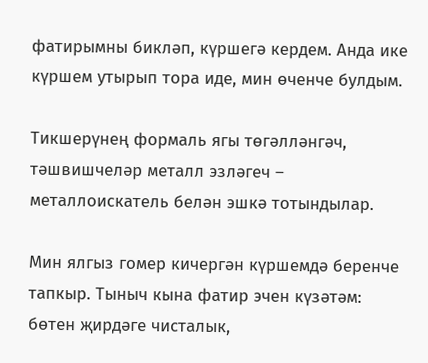фатирымны бикләп, күршегә кердем. Анда ике күршем утырып тора иде, мин өченче булдым.

Тикшерүнең формаль ягы төгәлләнгәч, тәшвишчеләр металл эзләгеч – металлоискатель белән эшкә тотындылар.

Мин ялгыз гомер кичергән күршемдә беренче тапкыр. Тыныч кына фатир эчен күзәтәм: бөтен җирдәге чисталык,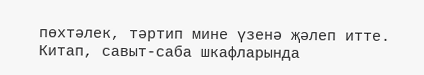пөхтәлек, тәртип мине үзенә җәлеп итте. Китап, савыт-саба шкафларында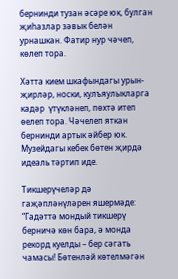бернинди тузан әсәре юк, булган җиһазлар зәвык белән урнашкан. Фатир нур чәчеп, көлеп тора.

Хәтта кием шкафындагы урын-җирләр, носки, кулъяулыкларга кадәр  үтүкләнеп, пөхтә итеп өелеп тора. Чәчелеп яткан бернинди артык әйбер юк. Музейдагы кебек бөтен җирдә идеаль тәртип иде.

Тикшерүчеләр дә гаҗәпләнүләрен яшермәде: “Гадәттә мондый тикшерү берничә көн бара, ә монда рекорд куелды – бер сәгать чамасы! Бөтенләй көтелмәгән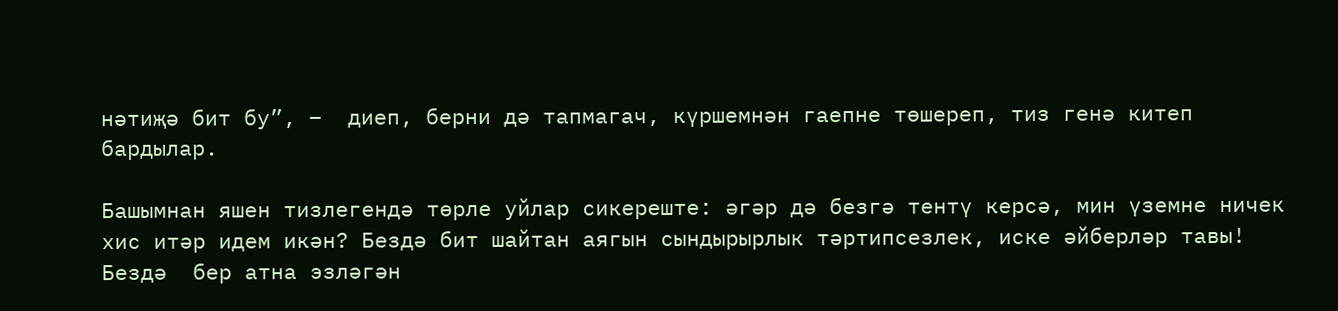нәтиҗә бит бу”, –  диеп, берни дә тапмагач, күршемнән гаепне төшереп, тиз генә китеп бардылар.

Башымнан яшен тизлегендә төрле уйлар сикереште: әгәр дә безгә тентү керсә, мин үземне ничек хис итәр идем икән? Бездә бит шайтан аягын сындырырлык тәртипсезлек, иске әйберләр тавы! Бездә  бер атна эзләгән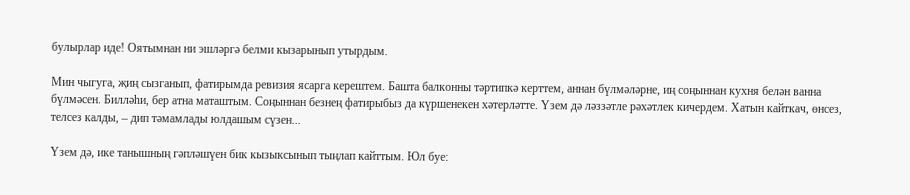булырлар иде! Оятымнан ни эшләргә белми кызарынып утырдым.

Мин чыгуга, җиң сызганып, фатирымда ревизия ясарга керештем. Башта балконны тәртипкә керттем, аннан бүлмәләрне, иң соңыннан кухня белән ванна бүлмәсен. Билләһи, бер атна маташтым. Соңыннан безнең фатирыбыз да күршенекен хәтерләтте. Үзем дә ләззәтле рәхәтлек кичердем. Хатын кайткач, өнсез, телсез калды, – дип тәмамлады юлдашым сүзен...

Үзем дә, ике танышның гәпләшүен бик кызыксынып тыңлап кайттым. Юл буе: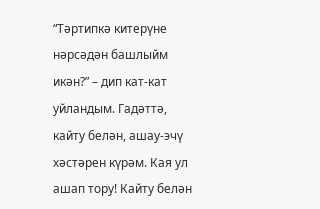“Тәртипкә китерүне нәрсәдән башлыйм икән?” – дип кат-кат уйландым. Гадәттә, кайту белән, ашау-эчү хәстәрен күрәм. Кая ул ашап тору! Кайту белән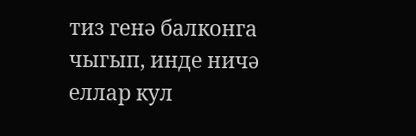тиз генә балконга чыгып, инде ничә еллар кул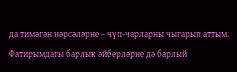да тимәгән нәрсәләрне – чүп-чарларны чыгарып аттым. Фатирымдагы барлык әйберләрне дә барлый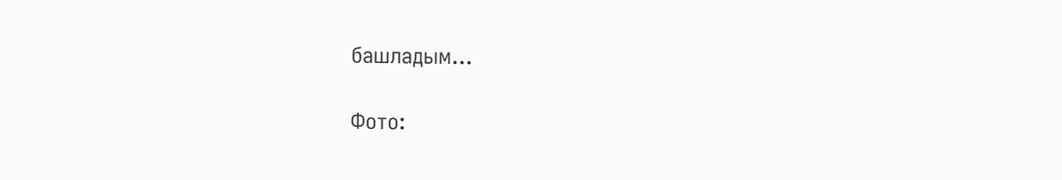башладым...

Фото: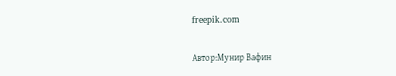freepik.com

Автор:Мунир Вафин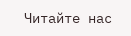Читайте нас